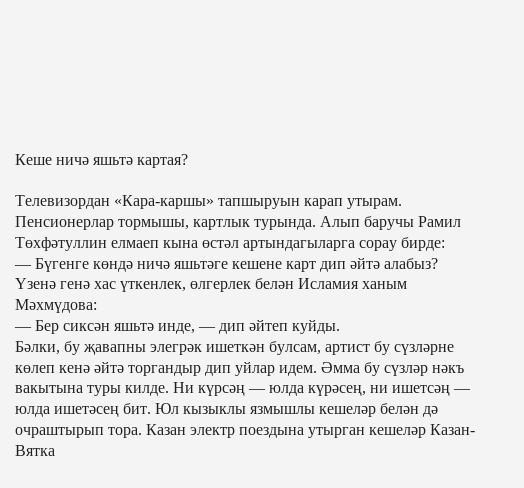Кеше ничә яшьтә картая?

Телевизордан «Кара-каршы» тапшыруын карап утырам. Пенсионерлар тормышы, картлык турында. Алып баручы Рамил Төхфәтуллин елмаеп кына өстәл артындагыларга сорау бирде:
— Бүгенге көндә ничә яшьтәге кешене карт дип әйтә алабыз?
Үзенә генә хас үткенлек, өлгерлек белән Исламия ханым Мәхмүдова:
— Бер сиксән яшьтә инде, — дип әйтеп куйды.
Бәлки, бу җавапны элегрәк ишеткән булсам, артист бу сүзләрне көлеп кенә әйтә торгандыр дип уйлар идем. Әмма бу сүзләр нәкъ вакытына туры килде. Ни күрсәң — юлда күрәсең, ни ишетсәң — юлда ишетәсең бит. Юл кызыклы язмышлы кешеләр белән дә очраштырып тора. Казан электр поездына утырган кешеләр Казан-Вятка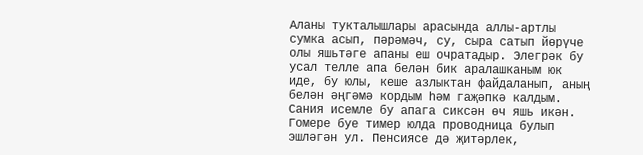Аланы тукталышлары арасында аллы-артлы сумка асып, пәрәмәч, су, сыра сатып йөрүче олы яшьтәге апаны еш очратадыр. Элегрәк бу усал телле апа белән бик аралашканым юк иде, бу юлы, кеше азлыктан файдаланып, аның белән әңгәмә кордым һәм гаҗәпкә калдым. Сания исемле бу апага сиксән өч яшь икән. Гомере буе тимер юлда проводница булып эшләгән ул. Пенсиясе дә җитәрлек,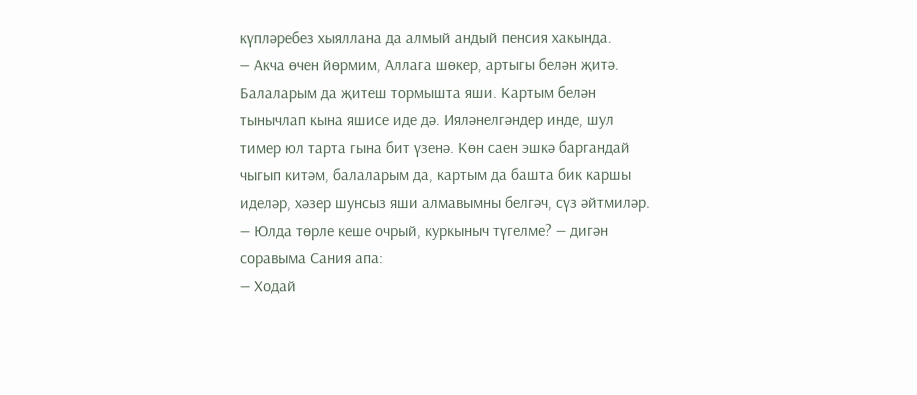күпләребез хыяллана да алмый андый пенсия хакында.
— Акча өчен йөрмим, Аллага шөкер, артыгы белән җитә. Балаларым да җитеш тормышта яши. Картым белән тынычлап кына яшисе иде дә. Ияләнелгәндер инде, шул тимер юл тарта гына бит үзенә. Көн саен эшкә баргандай чыгып китәм, балаларым да, картым да башта бик каршы иделәр, хәзер шунсыз яши алмавымны белгәч, сүз әйтмиләр.
— Юлда төрле кеше очрый, куркыныч түгелме? — дигән соравыма Сания апа:
— Ходай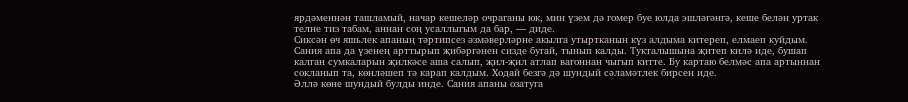ярдәменнән ташламый, начар кешеләр очраганы юк, мин үзем дә гомер буе юлда эшләгәнгә, кеше белән уртак телне тиз табам, аннан соң усаллыгым да бар, — диде.
Сиксән өч яшьлек апаның тәртипсез әзмәверләрне акылга утыртканын күз алдыма китереп, елмаеп куйдым. Сания апа да үзенең арттырып җибәргәнен сизде бугай, тынып калды. Тукталышына җитеп килә иде, бушап калган сумкаларын җилкәсе аша салып, җил-җил атлап вагоннан чыгып китте. Бу картаю белмәс апа артыннан сокланып та, көнләшеп тә карап калдым. Ходай безгә дә шундый сәламәтлек бирсен иде.
Әллә көне шундый булды инде. Сания апаны озатуга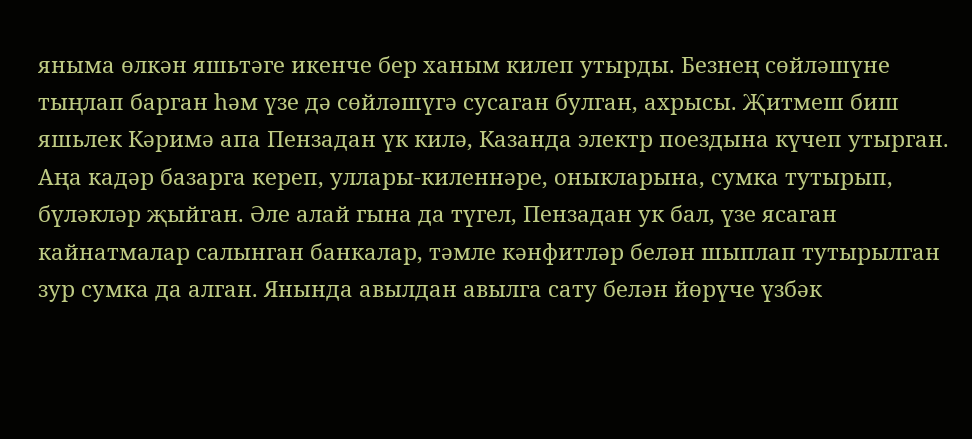яныма өлкән яшьтәге икенче бер ханым килеп утырды. Безнең сөйләшүне тыңлап барган һәм үзе дә сөйләшүгә сусаган булган, ахрысы. Җитмеш биш яшьлек Кәримә апа Пензадан үк килә, Казанда электр поездына күчеп утырган. Аңа кадәр базарга кереп, уллары-киленнәре, оныкларына, сумка тутырып, бүләкләр җыйган. Әле алай гына да түгел, Пензадан ук бал, үзе ясаган кайнатмалар салынган банкалар, тәмле кәнфитләр белән шыплап тутырылган зур сумка да алган. Янында авылдан авылга сату белән йөрүче үзбәк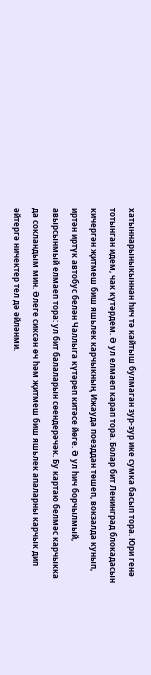хатыннарыныкыннан һич тә кайтыш булмаган зур-зур ике сумка басып тора. Юри генә тотынган идем, чак күтәрдем. Ә ул елмаеп карап тора. Болар бит Ленинград блокадасын кичергән җитмеш биш яшьлек карчыкның Ижауда поезддан төшеп, вокзалда кунып, иртән иртүк автобус белән Чаллыга күтәреп китәсе йөге. Ә ул һич борчылмый, авырсынмый елмаеп тора: ул бит балаларын сөендерәчәк. Бу картаю белмәс карчыкка да сокландым мин. Әлеге сиксән өч һәм җитмеш биш яшьлек апаларны карчык дип әйтергә ничектер тел дә әйләнми.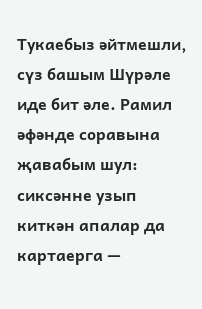Тукаебыз әйтмешли, сүз башым Шүрәле иде бит әле. Рамил әфәнде соравына җавабым шул: сиксәнне узып киткән апалар да картаерга —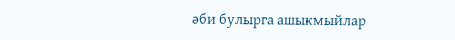әби булырга ашыкмыйлар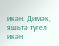икән. Димәк, яшьтә түгел икән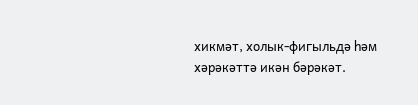хикмәт, холык-фигыльдә һәм хәрәкәттә икән бәрәкәт.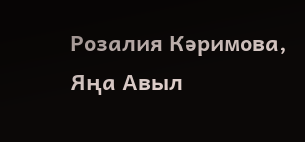Розалия Кәримова, Яңа Авыл